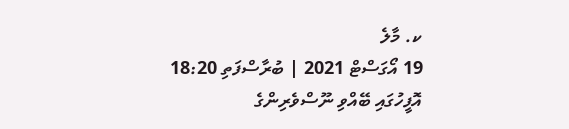ކ. މާލެ
19 އޯގަސްޓް 2021 | ބުރާސްފަތި 18:20
އޮފީހުގައި ބޭއްވި ނޫސްވެރިންގެ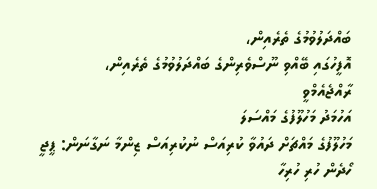ބައްދަލުވުމުގެ ތެރެއިން،
އޮފީހުގައި ބޭއްވި ނޫސްވެރިންގެ ބައްދަލުވުމުގެ ތެރެއިން،
ރާއްޖެއެމްވީ
އަހުމަދު މަހުލޫފުގެ މައްސަލަ
މަހުލޫފުގެ މައްޗަށް ދައުވާ ކުރިއަސް ނުކުރިއަސް ޒިންމާ ނަގާނަން: ޕީޖީ
ހޯދެން ހުރި ހުރިހާ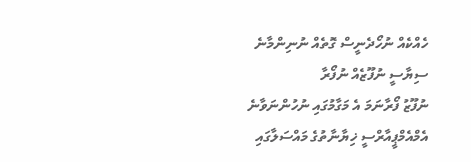ހެއްކެއް ނުހޯދެނީސް ގޮތެއް ނުނިންމާނެ
ސިޔާސީ ނުފޫޒެއް ނުފޯރާ
ނުފޫޒު ފޯރާނަމަ އެ މަގާމުގައި ނުހުންނަވާނެ
އެމްއެމްޕީއާރްސީ ޚިޔާނާތުގެ މައްސަލާގައި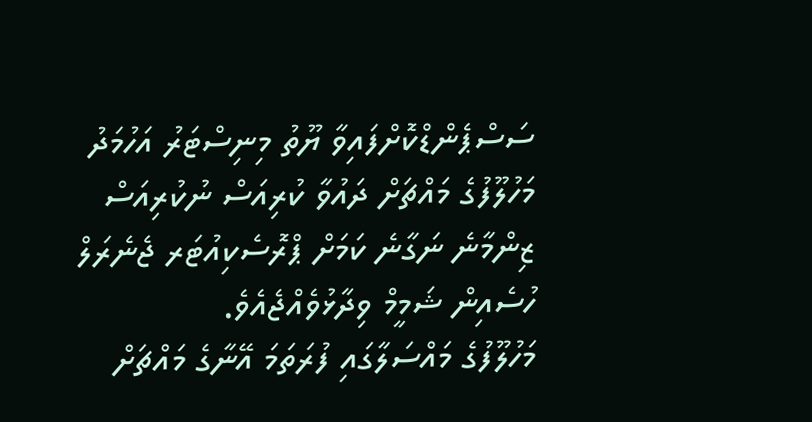ސަސްޕެންޑްކޮށްފައިވާ ޔޫތު މިނިސްޓަރު އަހުމަދު މަހުލޫފުގެ މައްޗަށް ދައުވާ ކުރިއަސް ނުކުރިއަސް ޒިންމާނެ ނަގާނެ ކަމަށް ޕްރޮސެކިއުޓަރ ޖެނެރަލް ހުސެއިން ޝަމީމް ވިދާޅުވެއްޖެއެވެ.
މަހުލޫފުގެ މައްސަލާގައި ފުރަތަމަ އޭނާގެ މައްޗަށް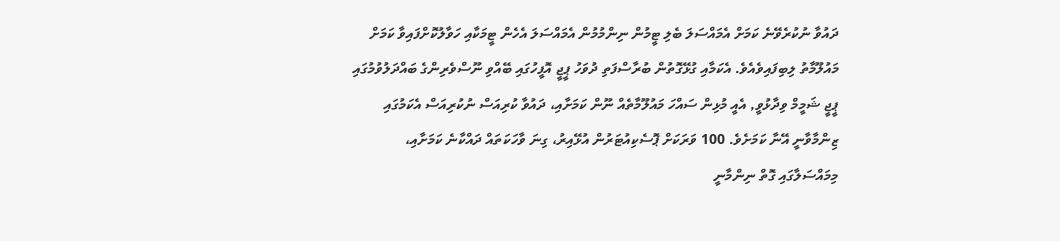ދައުވާ ނުކުރެވޭނެ ކަމަށް އެމައްސަލަ ބެލި ޓީމުން ނިންމުމުން އެމައްސަލަ އެހެން ޓީމަކާއި ހަވާލުކޮށްފައިވާ ކަމަށް މައުލޫމާތު ލިބިފައިވެއެވެ. އެކަމާއި ގުޅޭގޮތުން ބުރާސްފަތި ދުވަހު ޕީޖީ އޮފީހުގައި ބޭއްވި ނޫސްވެރިންގެ ބައްދަލުވުމުގައި ޕީޖީ ޝަމީމް ވިދާޅުވީ, އެއީ މުޅިން ސައްހަ މައުލޫމާތެއް ނޫން ކަމަށާއި، ދައުވާ ކުރިއަސް ނުކުރިއަސް އެކަމުގައި ޒިންމާވާނީ އޭނާ ކަމަށެވެ. 100 ވަރަކަށް ޕޮސެކިއުޓަރުން އުޅޭއިރު، ގިނަ ވާހަކަތައް ދައްކާނެ ކަމަށާއި، މިމައްސަލާގައި ގޮތް ނިންމާނީ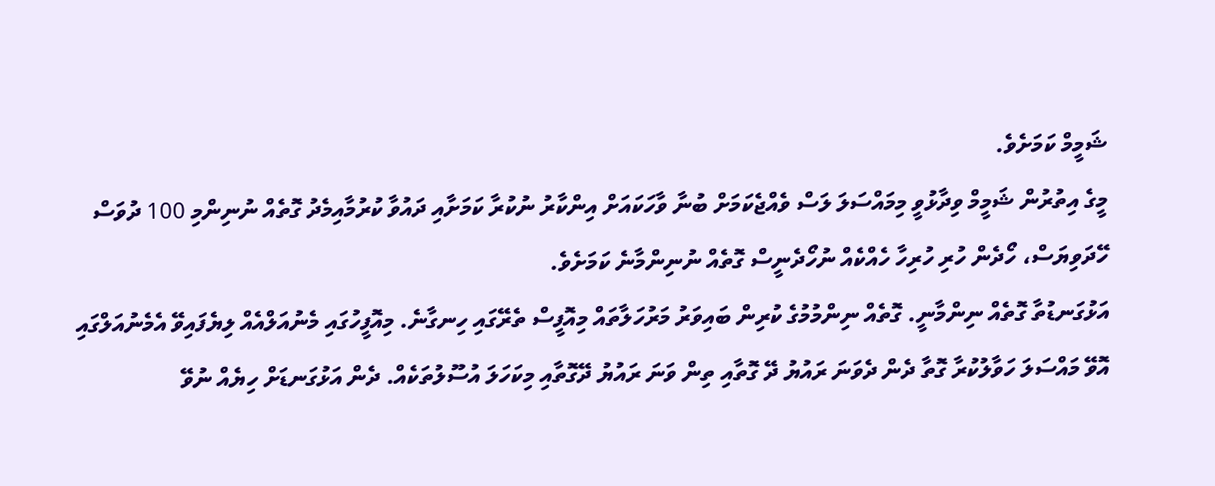ޝަމީމް ކަމަށެވެ.
މީގެ އިތުރުން ޝަމީމް ވިދާޅުވީ މިމައްސަލަ ލަސް ވެއްޖެކަމަށް ބުނާ ވާހަކައަށް އިންކާރު ނުކުރާ ކަމަށާއި ދައުވާ ކުރުމާއިމެދު ގޮތެއް ނުނިންމި 100 ދުވަސް ހޭދަވިޔަސް، ހޯދެން ހުރި ހުރިހާ ހެއްކެއް ނުހޯދެނީސް ގޮތެއް ނުނިންމާނެ ކަމަށެވެ.
އަޅުގަނޑުތާ ގޮތެއް ނިންމާނީ. ގޮތެއް ނިންމުމުގެ ކުރިން ބައިވަރު މަރުހަލާތައް މިއޮފީސް ތެރޭގައި ހިނގާނެ. މިއޮފީހުގައި މެނުއަލްއެއް ލިޔެފައިވޭ އެމެނުއަލްގައި އޮވޭ މައްސަލަ ހަވާލުކުރާ ގޮތާ ދެން ދެވަނަ ރައުޔު ދޭ ގޮތާއި ތިން ވަނަ ރައުޔު ދޭގޮތާއި މިކަހަލަ އުސޫލުތަކެއް. ދެން އަޅުގަނޑަށް ހިޔެއް ނުވޭ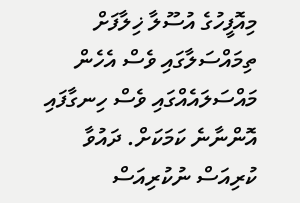މިއޮފީހުގެ އުސޫލާ ޚިލާފަށް ތިމައްސަލާގައި ވެސް އެހެން މައްސަލައެއްގައި ވެސް ހިނގާފައި އޮންނާނެ ކަމަކަށް. ދައުވާ ކުރިއަސް ނުކުރިއަސް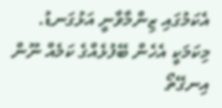އެކަމުގައި ޒިންމާވާނީ އަޅުގަނޑު. މިކަމަކީ އެހެން ބޭފުޅެއްގެ ކަމެއް ނޫން އިނގޭތޯ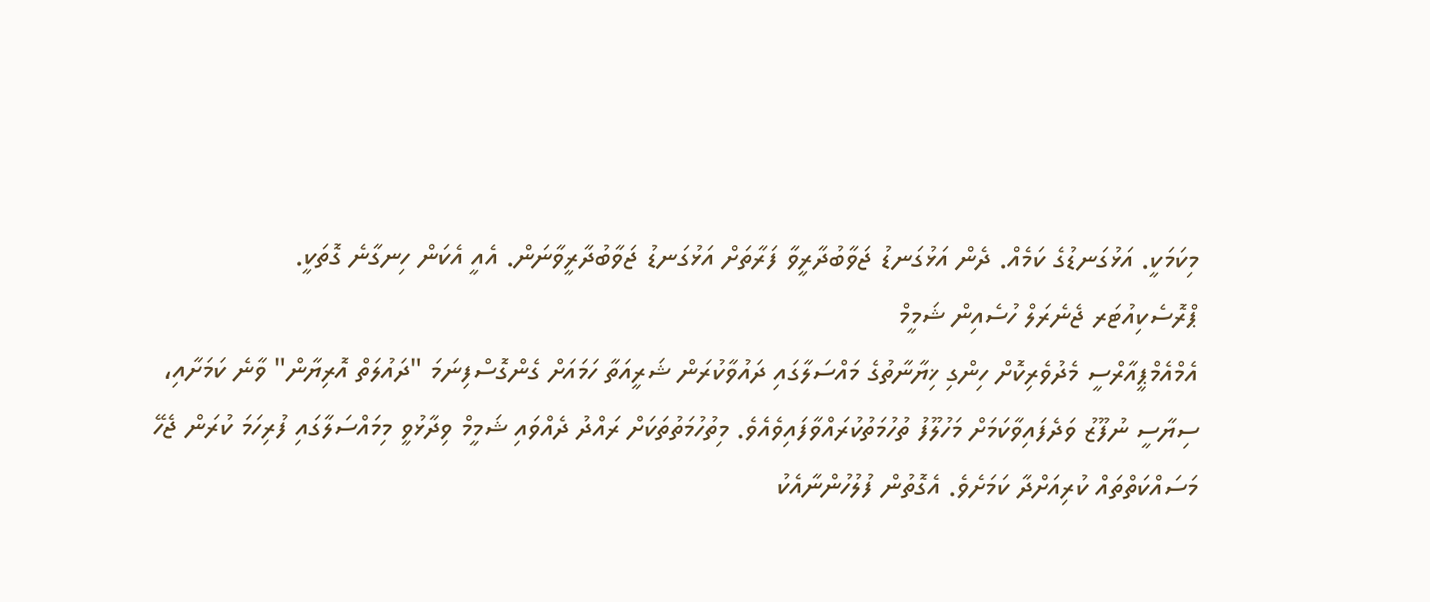މިކަމަކީ. އަޅުގަނޑުގެ ކަމެއް. ދެން އަޅުގަނޑު ޖަވާބުދާރީވާ ފަރާތަށް އަޅުގަނޑު ޖަވާބުދާރީވާނަން. އެއީ އެކަން ހިނގާނެ ގޮތަކީ.
ޕްރޮސެކިއުޓަރ ޖެނެރަލް ހުސެއިން ޝަމީމް
އެމްއެމްޕީއާރްސީ މެދުވެރިކޮށް ހިންގި ޚިޔާނާތުގެ މައްސަލާގައި ދައުވާކުރަން ޝަރީއަތާ ހަމައަށް ގެންގޮސްފިނަމަ "ދައުލަތް އޮރިޔާން" ވާނެ ކަމަށާއި، ސިޔާސީ ނުފޫޒު ވަދެފައިވާކަމަށް މަހުލޫފު ތުހުމަތުކުރައްވާފައިވެއެވެ. މިތުހުމަތުތަކަށް ރައްދު ދެއްވައި ޝަމީމް ވިދާޅުވީ މިމައްސަލާގައި ފުރިހަމަ ކުރަން ޖެހޭ މަސައްކަތްތައް ކުރިއަށްދާ ކަމަށެވެ. އެގޮތުން ފުލުހުންނާއެކު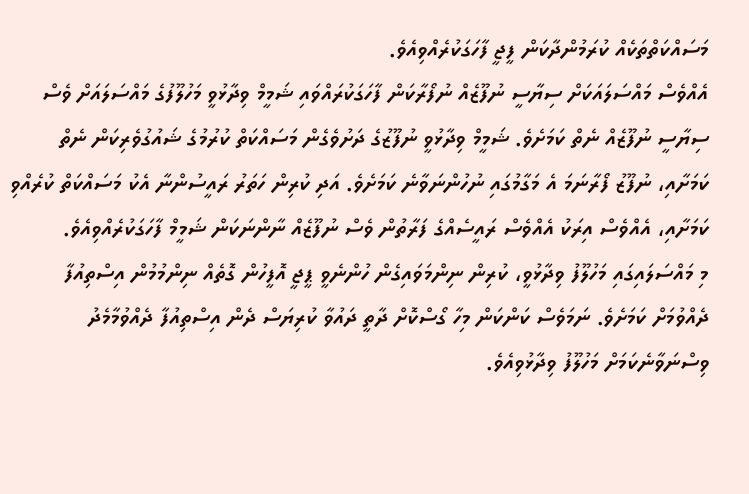މަސައްކަތްތަކެއް ކުރަމުންދާކަން ފީޖީ ފާހަގަކުރެއްވިއެވެ.
އެއްވެސް މައްސަލައަކަށް ސިޔާސީ ނުފޫޒެއް ނުފޯރާކަން ފާހަގަކުރައްވައި ޝަމީމް ވިދާޅުވީ މަހުލޫފުގެ މައްސަލައަށް ވެސް ސިޔާސީ ނުފޫޒެއް ނެތް ކަމަށެވެ. ޝަމީމް ވިދާޅުވީ ނުފޫޒުގެ ދަށުވެގެން މަސައްކަތް ކުރުމުގެ ޝައުގުވެރިކަން ނެތް ކަމަށާއި، ނުފޫޒު ފޯރާނަމަ އެ މަގާމުގައި ނުހުންނަވާނެ ކަމަށެވެ. އަދި ކުރިން ހަތަރު ރައީސުންނާ އެކު މަސައްކަތް ކުރެއްވި ކަމަށާއި، އެއްވެސް އިރަކު އެއްވެސް ރައީސެއްގެ ފަރާތުން ވެސް ނުފޫޒެއް ނާންނަކަން ޝަމީމް ފާހަގަކުރެއްވިއެވެ.
މި މައްސަލައިގައި މަހުލޫފު ވިދާޅުވީ، ކުރިން ނިންމަވައިގެން ހުންނެވީ ޕީޖީ އޮފީހުން ގޮތެއް ނިންމުމުން އިސްތިއުފާ ދެއްވުމަށް ކަމަށެވެ. ނަމަވެސް ކަންކަން މިހާ ގޯސްކޮށް ދާތީ ދައުވާ ކުރިޔަސް ދެން އިސްތިއުފާ ދެއްވުމާމެދު ވިސްނަވާނެކަމަށް މަހުލޫފު ވިދާޅުވިއެވެ.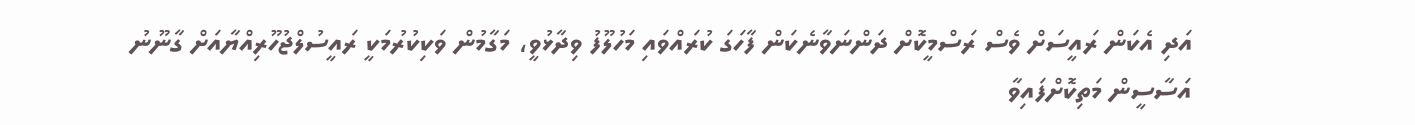އަދި އެކަން ރައީސަށް ވެސް ރަސްމީކޮށް ދަންނަވާނެކަން ފާހަގަ ކުރައްވައި މަހުލޫފު ވިދާޅުވީ، މަގާމުން ވަކިކުރުމަކީ ރައީސުލްޖުހޫރިއްޔާއަށް ގާނޫނު އަސާސީން މަތިކޮށްފައިވާ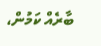ބާރެއް ކަމުން،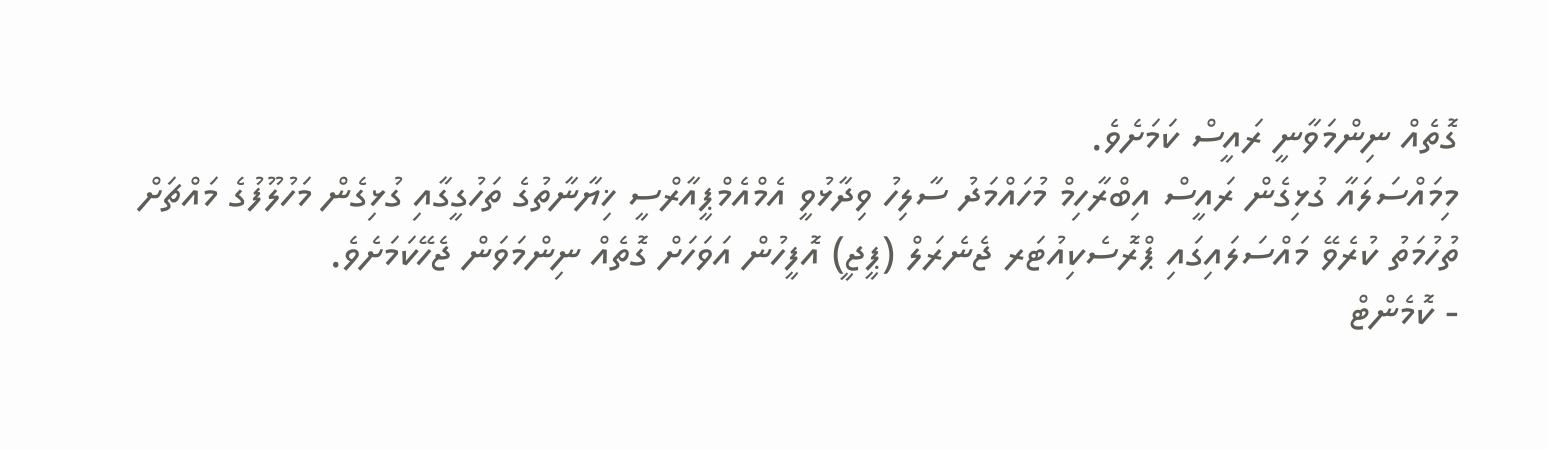ގޮތެއް ނިންމަވާނީ ރައީސް ކަމަށެވެ.
މިމައްސަލައާ ގުޅިގެން ރައީސް އިބްރާހިމް މުހައްމަދު ސާލިހު ވިދާޅުވީ އެމްއެމްޕީއާރްސީ ޚިޔާނާތުގެ ތަހުގީގާއި ގުޅިގެން މަހުލޫފުގެ މައްޗަށް ތުހުމަތު ކުރެވޭ މައްސަލައިގައި ޕްރޮސެކިއުޓަރ ޖެނެރަލް (ޕީޖީ) އޮފީހުން އަވަހަށް ގޮތެއް ނިންމަވަން ޖެހޭކަމަށެވެ.
- ކޮމެންޓް